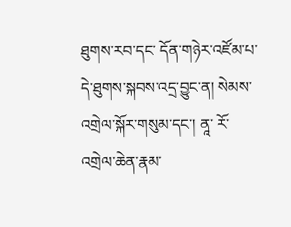ཐུགས་རབ་དང་ དོན་གཉེར་འཛོམ་པ་དེ་ཐུགས་སྐབས་འདྲ་བྱུང་ན། སེམས་འགྲེལ་སྐོར་གསུམ་དང་། ནཱ་ རོ་འགྲེལ་ཆེན་རྣམ་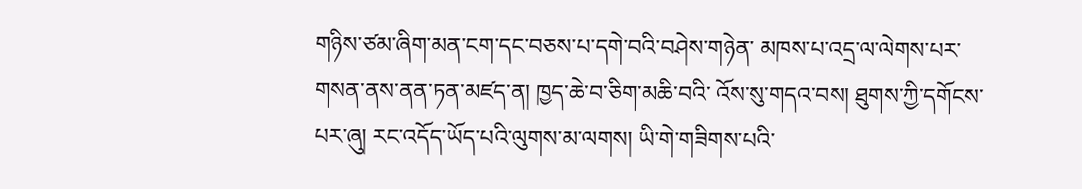གཉིས་ཙམ་ཞིག་མན་ངག་དང་བཅས་པ་དགེ་བའི་བཤེས་གཉེན་ མཁས་པ་འདྲ་ལ་ལེགས་པར་གསན་ནས་ནན་ཏན་མཛད་ན། ཁྱད་ཆེ་བ་ཅིག་མཆི་བའི་ འོས་སུ་གདའ་བས། ཐུགས་ཀྱི་དགོངས་པར་ཞུ། རང་འདོད་ཡོད་པའི་ལུགས་མ་ལགས། ཡི་གེ་གཟིགས་པའི་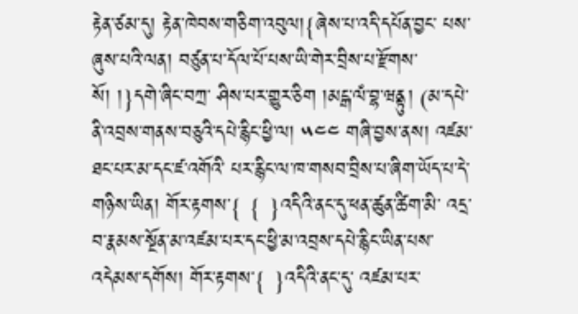རྟེན་ཙམ་དུ། རྟེན་ཁེབས་གཅིག་འབུལ།{ཞེས་པ་འདི་དཔོན་བྱང་ པས་ཞུས་པའི་ལན། བཙུན་པ་དོལ་པོ་པས་ཡི་གེར་བྲིས་པ་རྫོགས་སོ། །}དགེ་ཞིང་བཀྲ་ ཤིས་པར་གྱུར་ཅིག །མངྒ་ལཾ་བྷ་ཝནྟུ། (མ་དཔེ་ནི་འབྲས་གནས་བཅུའི་དཔེ་རྙིང་ཕྱི་ལ། ༥༤༤ གཞི་བྱས་ནས། འཛམ་ཐང་པར་མ་དང་ཛ་འགོའི་ པར་རྙིང་ལ་ཁ་གསབ་བྲིས་པ་ཞིག་ཡོད་པ་དེ་གཉིས་ཡིན། གོར་རྟགས་{ { }འདིའི་ནང་དུ་ཕན་ཚུན་ཚིག་མི་ འདྲ་བ་རྣམས་སྔོན་མ་འཛམ་པར་དང་ཕྱི་མ་འབྲས་དཔེ་རྙིང་ཡིན་པས་འདེམས་དགོས། གོར་རྟགས་{ }འདིའི་ནང་དུ་ འཛམ་པར་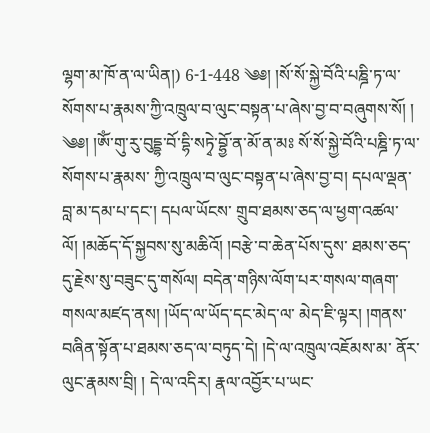ལྷག་མ་ཁོ་ན་ལ་ཡིན།) 6-1-448 ༄༅། །སོ་སོ་སྐྱེ་བོའི་པཎྜི་ཏ་ལ་སོགས་པ་རྣམས་ཀྱི་འཁྲུལ་བ་ལུང་བསྟན་པ་ཞེས་བྱ་བ་བཞུགས་སོ། ། ༄༅། །ཨོཾ་གུ་རུ་བུདྡྷ་བོ་དྷི་སཏྭེ་བྷྱོ་ན་མོ་ན་མཿ སོ་སོ་སྐྱེ་བོའི་པཎྜི་ཏ་ལ་སོགས་པ་རྣམས་ ཀྱི་འཁྲུལ་བ་ལུང་བསྟན་པ་ཞེས་བྱ་བ། དཔལ་ལྡན་བླ་མ་དམ་པ་དང་། དཔལ་ཡོངས་ གྲུབ་ཐམས་ཅད་ལ་ཕྱག་འཚལ་ལོ། །མཆོད་དོ་སྐྱབས་སུ་མཆིའོ། །བརྩེ་བ་ཆེན་པོས་དུས་ ཐམས་ཅད་དུ་རྗེས་སུ་བཟུང་དུ་གསོལ། བདེན་གཉིས་ལོག་པར་གསལ་གཞག་གསལ་མཛད་ནས། །ཡོད་ལ་ཡོད་དང་མེད་ལ་ མེད་ཇི་ལྟར། །གནས་བཞིན་སྟོན་པ་ཐམས་ཅད་ལ་བཏུད་དེ། །དེ་ལ་འཁྲུལ་འཇོམས་མ་ ནོར་ལུང་རྣམས་བྲི། ། དེ་ལ་འདིར། རྣལ་འབྱོར་པ་ཡང་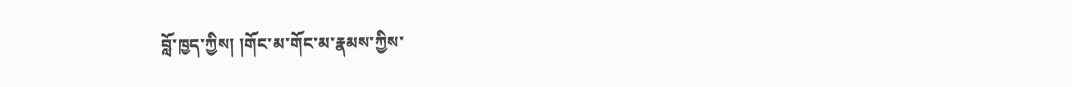བློ་ཁྱད་ཀྱིས། །གོང་མ་གོང་མ་རྣམས་ཀྱིས་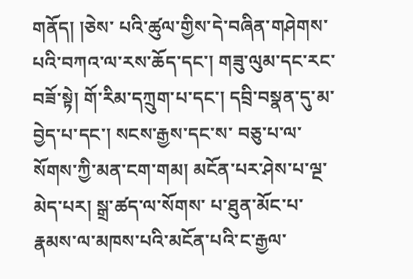གནོད། །ཅེས་ པའི་ཚུལ་གྱིས་དེ་བཞིན་གཤེགས་པའི་བཀའ་ལ་རས་ཆོད་དང་། གཟུ་ལུམ་དང་རང་ བཟོ་སྟེ། གོ་རིམ་དཀྲུག་པ་དང་། དབྲི་བསྣན་དུ་མ་བྱེད་པ་དང་། སངས་རྒྱས་དང་ས་ བཅུ་པ་ལ་སོགས་ཀྱི་མན་ངག་གམ། མངོན་པར་ཤེས་པ་ལྔ་མེད་པར། སྒྲ་ཚད་ལ་སོགས་ པ་ཐུན་མོང་པ་རྣམས་ལ་མཁས་པའི་མངོན་པའི་ང་རྒྱལ་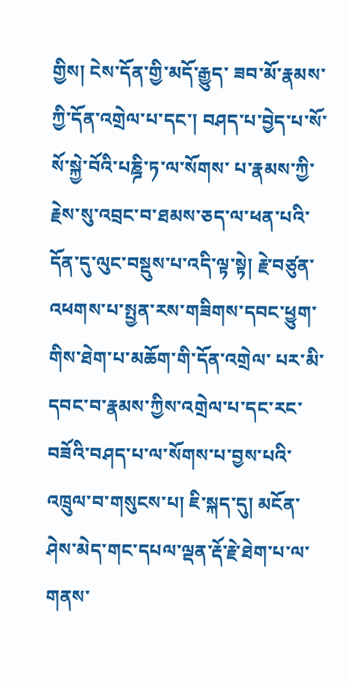གྱིས། ངེས་དོན་གྱི་མདོ་རྒྱུད་ ཟབ་མོ་རྣམས་ཀྱི་དོན་འགྲེལ་པ་དང་། བཤད་པ་བྱེད་པ་སོ་སོ་སྐྱེ་བོའི་པཎྜི་ཏ་ལ་སོགས་ པ་རྣམས་ཀྱི་རྗེས་སུ་འབྲང་བ་ཐམས་ཅད་ལ་ཕན་པའི་དོན་དུ་ལུང་བསྡུས་པ་འདི་ལྟ་སྟེ། རྗེ་བཙུན་འཕགས་པ་སྤྱན་རས་གཟིགས་དབང་ཕྱུག་གིས་ཐེག་པ་མཆོག་གི་དོན་འགྲེལ་ པར་མི་དབང་བ་རྣམས་ཀྱིས་འགྲེལ་པ་དང་རང་བཟོའི་བཤད་པ་ལ་སོགས་པ་བྱས་པའི་ འཁྲུལ་བ་གསུངས་པ། ཇི་སྐད་དུ། མངོན་ཤེས་མེད་གང་དཔལ་ལྡན་རྡོ་རྗེ་ཐེག་པ་ལ་ གནས་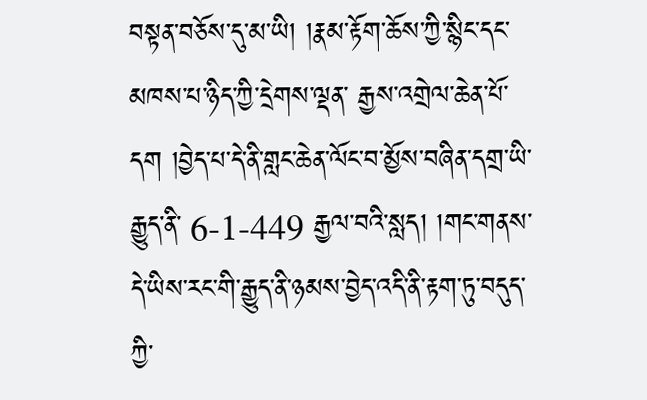བསྟན་བཅོས་དུ་མ་ཡི། །རྣམ་རྟོག་ཆོས་ཀྱི་སྙིང་དང་མཁས་པ་ཉིད་ཀྱི་དྲེགས་ལྡན་ རྒྱས་འགྲེལ་ཆེན་པོ་དག །བྱེད་པ་དེ་ནི་གླང་ཆེན་ལོང་བ་མྱོས་བཞིན་དགྲ་ཡི་རྒྱུད་ནི་ 6-1-449 རྒྱལ་བའི་སླད། །གང་གནས་དེ་ཡིས་རང་གི་རྒྱུད་ནི་ཉམས་བྱེད་འདི་ནི་རྟག་ཏུ་བདུད་ ཀྱི་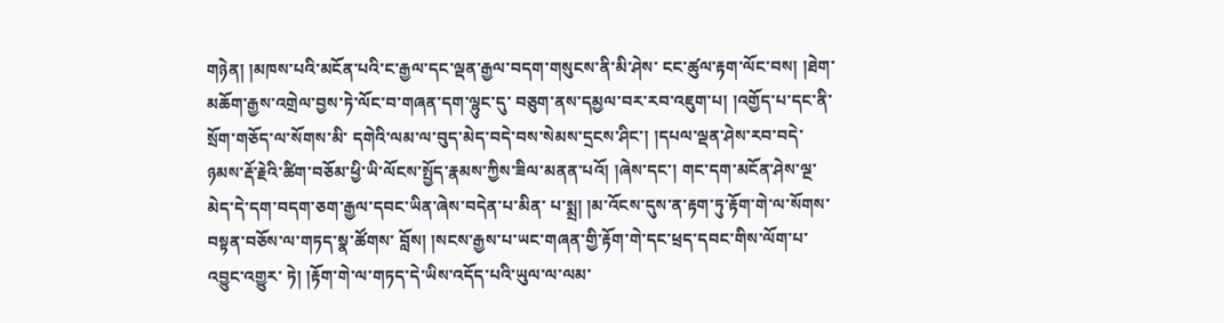གཉེན། །མཁས་པའི་མངོན་པའི་ང་རྒྱལ་དང་ལྡན་རྒྱལ་བདག་གསུངས་ནི་མི་ཤེས་ ངང་ཚུལ་རྟག་ལོང་བས། །ཐེག་མཆོག་རྒྱས་འགྲེལ་བྱས་ཏེ་ལོང་བ་གཞན་དག་ལྷུང་དུ་ བཅུག་ནས་དམྱལ་བར་རབ་འཇུག་པ། །འགྱོད་པ་དང་ནི་སྲོག་གཅོད་ལ་སོགས་མི་ དགེའི་ལམ་ལ་བུད་མེད་བདེ་བས་སེམས་དྲངས་ཤིང་། །དཔལ་ལྡན་ཤེས་རབ་བདེ་ ཉམས་རྡོ་རྗེའི་ཚིག་བཅོམ་ཕྱི་ཡི་ལོངས་སྤྱོད་རྣམས་ཀྱིས་ཟིལ་མནན་པའོ། །ཞེས་དང་། གང་དག་མངོན་ཤེས་ལྔ་མེད་དེ་དག་བདག་ཅག་རྒྱལ་དབང་ཡིན་ཞེས་བདེན་པ་མིན་ པ་སྨྲ། །མ་འོངས་དུས་ན་རྟག་ཏུ་རྟོག་གེ་ལ་སོགས་བསྟན་བཅོས་ལ་གཏད་སྣ་ཚོགས་ བློས། །སངས་རྒྱས་པ་ཡང་གཞན་གྱི་རྟོག་གེ་དང་ཕྲད་དབང་གིས་ལོག་པ་འབྱུང་འགྱུར་ ཏེ། །རྟོག་གེ་ལ་གཏད་དེ་ཡིས་འདོད་པའི་ཡུལ་ལ་ལམ་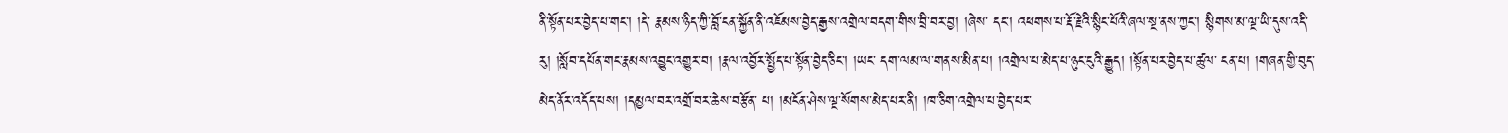ནི་སྟོན་པར་བྱེད་པ་གང་། །དེ་ རྣམས་ཉིད་ཀྱི་བློ་ངན་སྐྱོན་ནི་འཇོམས་བྱེད་རྒྱས་འགྲེལ་བདག་གིས་བྲི་བར་བྱ། །ཞེས་ དང་། འཕགས་པ་རྡོ་རྗེའི་སྙིང་པོའི་ཞལ་སྔ་ནས་ཀྱང་། སྙིགས་མ་ལྔ་ཡི་དུས་འདི་ རུ། །སློབ་དཔོན་གང་རྣམས་འབྱུང་འགྱུར་བ། །རྣལ་འབྱོར་སྤྱོད་པ་སྟོན་བྱེད་ཅིང་། །ཡང་ དག་ལམ་ལ་གནས་མིན་པ། །འགྲེལ་པ་མེད་པ་ཉུང་ངུའི་རྒྱུད། །སྟོན་པར་བྱེད་པ་ཚུལ་ ངན་པ། །གཞན་གྱི་བུད་མེད་ནོར་འདོད་པས། །དམྱལ་བར་འགྲོ་བར་ཆེས་བརྩོན་ པ། །མངོན་ཤེས་ལྔ་སོགས་མེད་པར་ནི། །ཁ་ཅིག་འགྲེལ་པ་བྱེད་པར་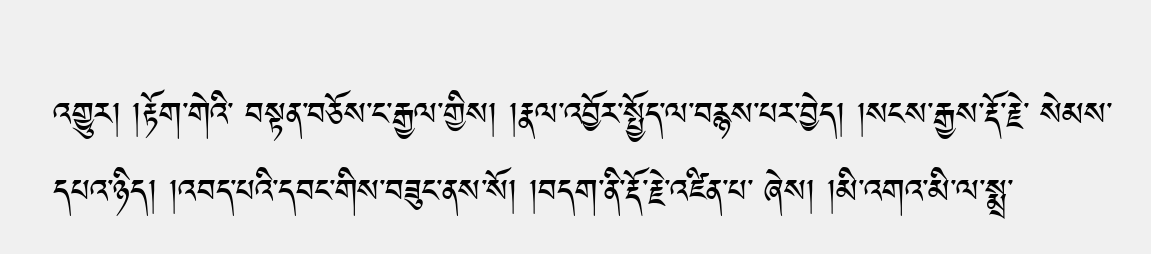འགྱུར། །རྟོག་གེའི་ བསྟན་བཅོས་ང་རྒྱལ་གྱིས། །རྣལ་འབྱོར་སྤྱོད་ལ་བརྙས་པར་བྱེད། །སངས་རྒྱས་རྡོ་རྗེ་ སེམས་དཔའ་ཉིད། །འབད་པའི་དབང་གིས་བཟུང་ནས་སོ། །བདག་ནི་རྡོ་རྗེ་འཛིན་པ་ ཞེས། །མི་འགའ་མི་ལ་སྨྲ་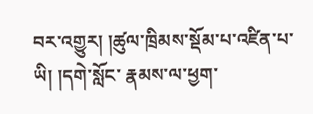བར་འགྱུར། །ཚུལ་ཁྲིམས་སྡོམ་པ་འཛིན་པ་ཡི། །དགེ་སློང་ རྣམས་ལ་ཕྱག་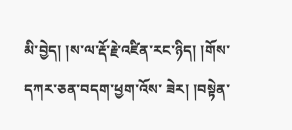མི་བྱེད། །ས་ལ་རྡོ་རྗེ་འཛིན་རང་ཉིད། །གོས་དཀར་ཅན་བདག་ཕྱག་འོས་ ཟེར། །བསྟེན་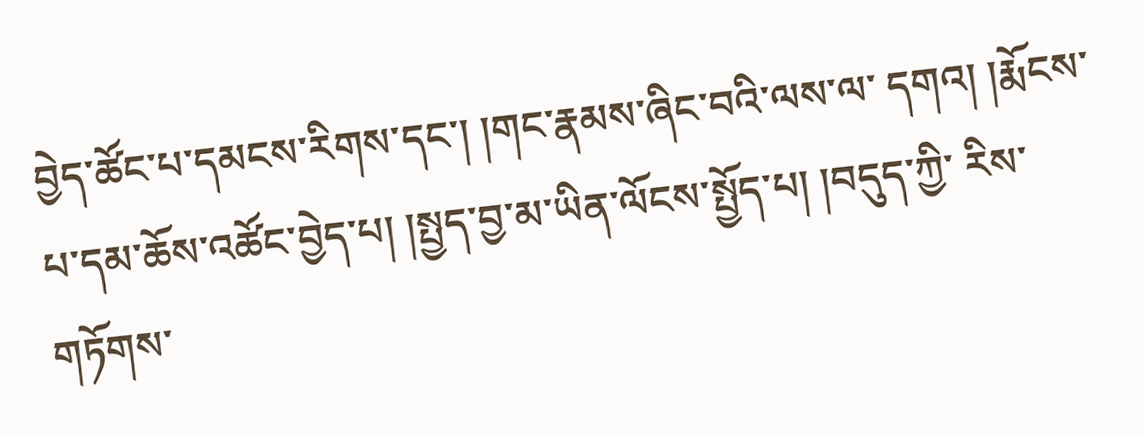བྱེད་ཚོང་པ་དམངས་རིགས་དང་། །གང་རྣམས་ཞིང་བའི་ལས་ལ་ དགའ། །རྨོངས་པ་དམ་ཆོས་འཚོང་བྱེད་པ། །སྤྱད་བྱ་མ་ཡིན་ལོངས་སྤྱོད་པ། །བདུད་ཀྱི་ རིས་གཏོགས་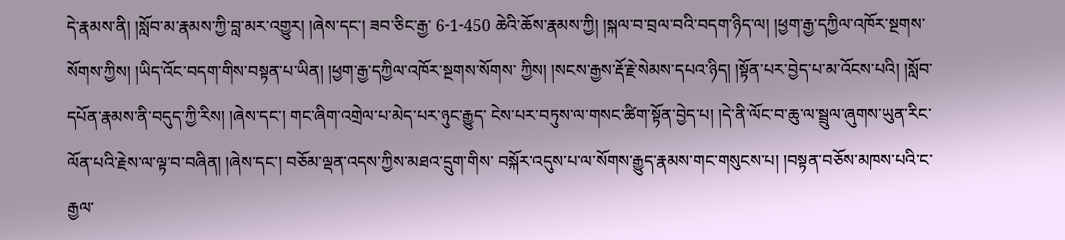དེ་རྣམས་ནི། །སློབ་མ་རྣམས་ཀྱི་བླ་མར་འགྱུར། །ཞེས་དང་། ཟབ་ཅིང་རྒྱ་ 6-1-450 ཆེའི་ཆོས་རྣམས་ཀྱི། །སྐལ་བ་བྲལ་བའི་བདག་ཉིད་ལ། །ཕྱག་རྒྱ་དཀྱིལ་འཁོར་སྔགས་ སོགས་ཀྱིས། །ཡིད་འོང་བདག་གིས་བསྟན་པ་ཡིན། །ཕྱག་རྒྱ་དཀྱིལ་འཁོར་སྔགས་སོགས་ ཀྱིས། །སངས་རྒྱས་རྡོ་རྗེ་སེམས་དཔའ་ཉིད། །སྟོན་པར་བྱེད་པ་མ་འོངས་པའི། །སློབ་ དཔོན་རྣམས་ནི་བདུད་ཀྱི་རིས། །ཞེས་དང་། གང་ཞིག་འགྲེལ་པ་མེད་པར་ཉུང་རྒྱུད་ ངེས་པར་བཏུས་ལ་གསང་ཚིག་སྟོན་བྱེད་པ། །དེ་ནི་ལོང་བ་ཆུ་ལ་སྦྲུལ་ཞུགས་ཡུན་རིང་ ལོན་པའི་རྗེས་ལ་ལྟ་བ་བཞིན། །ཞེས་དང་། བཅོམ་ལྡན་འདས་ཀྱིས་མཐའ་དྲུག་གིས་ བསྐོར་འདུས་པ་ལ་སོགས་རྒྱུད་རྣམས་གང་གསུངས་པ། །བསྟན་བཅོས་མཁས་པའི་ང་ རྒྱལ་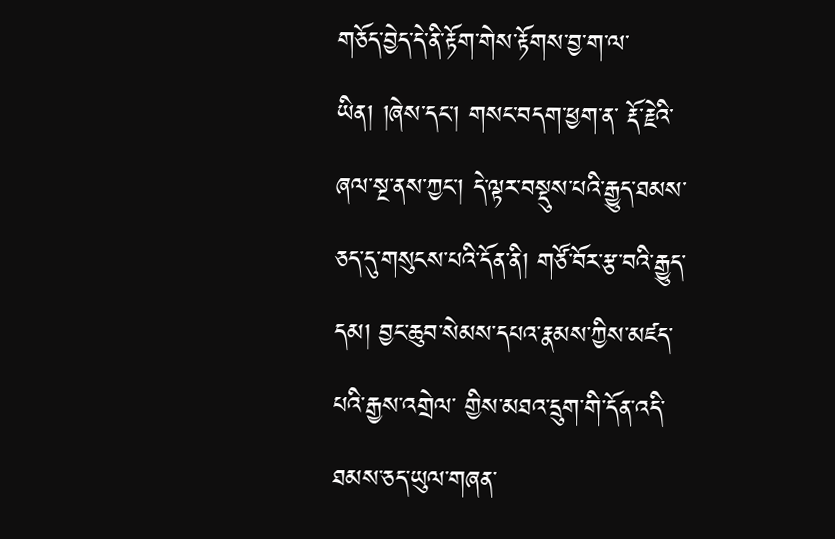གཅོད་བྱེད་དེ་ནི་རྟོག་གེས་རྟོགས་བྱ་ག་ལ་ཡིན། །ཞེས་དང་། གསང་བདག་ཕྱག་ན་ རྡོ་རྗེའི་ཞལ་སྔ་ནས་ཀྱང་། དེ་ལྟར་བསྡུས་པའི་རྒྱུད་ཐམས་ཅད་དུ་གསུངས་པའི་དོན་ནི། གཙོ་བོར་རྩ་བའི་རྒྱུད་དམ། བྱང་ཆུབ་སེམས་དཔའ་རྣམས་ཀྱིས་མཛད་པའི་རྒྱས་འགྲེལ་ གྱིས་མཐའ་དྲུག་གི་དོན་འདི་ཐམས་ཅད་ཡུལ་གཞན་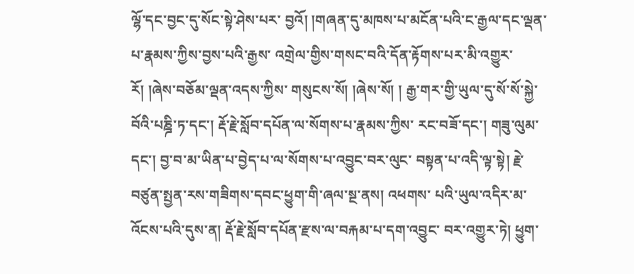ལྷོ་དང་བྱང་དུ་སོང་སྟེ་ཤེས་པར་ བྱའོ། །གཞན་དུ་མཁས་པ་མངོན་པའི་ང་རྒྱལ་དང་ལྡན་པ་རྣམས་ཀྱིས་བྱས་པའི་རྒྱས་ འགྲེལ་གྱིས་གསང་བའི་དོན་རྟོགས་པར་མི་འགྱུར་རོ། །ཞེས་བཅོམ་ལྡན་འདས་ཀྱིས་ གསུངས་སོ། །ཞེས་སོ། ། རྒྱ་གར་གྱི་ཡུལ་དུ་སོ་སོ་སྐྱེ་བོའི་པཎྜི་ཏ་དང་། རྡོ་རྗེ་སློབ་དཔོན་ལ་སོགས་པ་རྣམས་ཀྱིས་ རང་བཟོ་དང་། གཟུ་ལུམ་དང་། བྱ་བ་མ་ཡིན་པ་བྱེད་པ་ལ་སོགས་པ་འབྱུང་བར་ལུང་ བསྟན་པ་འདི་ལྟ་སྟེ། རྗེ་བཙུན་སྤྱན་རས་གཟིགས་དབང་ཕྱུག་གི་ཞལ་སྔ་ནས། འཕགས་ པའི་ཡུལ་འདིར་མ་འོངས་པའི་དུས་ན། རྡོ་རྗེ་སློབ་དཔོན་རྫས་ལ་བརྐམ་པ་དག་འབྱུང་ བར་འགྱུར་ཏེ། ཕྱུག་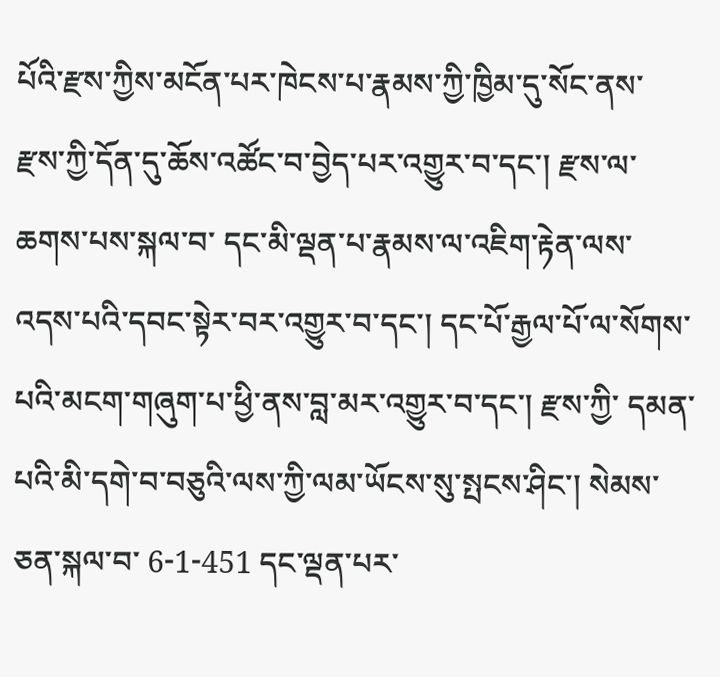པོའི་རྫས་ཀྱིས་མངོན་པར་ཁེངས་པ་རྣམས་ཀྱི་ཁྱིམ་དུ་སོང་ནས་ རྫས་ཀྱི་དོན་དུ་ཆོས་འཚོང་བ་བྱེད་པར་འགྱུར་བ་དང་། རྫས་ལ་ཆགས་པས་སྐལ་བ་ དང་མི་ལྡན་པ་རྣམས་ལ་འཇིག་རྟེན་ལས་འདས་པའི་དབང་སྟེར་བར་འགྱུར་བ་དང་། དང་པོ་རྒྱལ་པོ་ལ་སོགས་པའི་མངག་གཞུག་པ་ཕྱི་ནས་བླ་མར་འགྱུར་བ་དང་། རྫས་ཀྱི་ དམན་པའི་མི་དགེ་བ་བཅུའི་ལས་ཀྱི་ལམ་ཡོངས་སུ་སྤངས་ཤིང་། སེམས་ཅན་སྐལ་བ་ 6-1-451 དང་ལྡན་པར་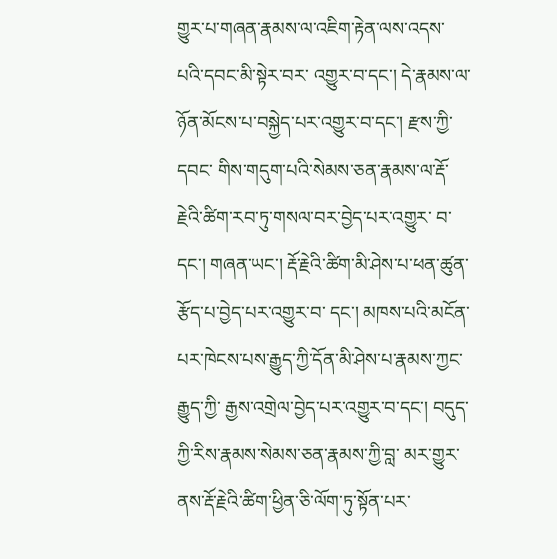གྱུར་པ་གཞན་རྣམས་ལ་འཇིག་རྟེན་ལས་འདས་པའི་དབང་མི་སྟེར་བར་ འགྱུར་བ་དང་། དེ་རྣམས་ལ་ཉོན་མོངས་པ་བསྐྱེད་པར་འགྱུར་བ་དང་། རྫས་ཀྱི་དབང་ གིས་གདུག་པའི་སེམས་ཅན་རྣམས་ལ་རྡོ་རྗེའི་ཚིག་རབ་ཏུ་གསལ་བར་བྱེད་པར་འགྱུར་ བ་དང་། གཞན་ཡང་། རྡོ་རྗེའི་ཚིག་མི་ཤེས་པ་ཕན་ཚུན་རྩོད་པ་བྱེད་པར་འགྱུར་བ་ དང་། མཁས་པའི་མངོན་པར་ཁེངས་པས་རྒྱུད་ཀྱི་དོན་མི་ཤེས་པ་རྣམས་ཀྱང་རྒྱུད་ཀྱི་ རྒྱས་འགྲེལ་བྱེད་པར་འགྱུར་བ་དང་། བདུད་ཀྱི་རིས་རྣམས་སེམས་ཅན་རྣམས་ཀྱི་བླ་ མར་གྱུར་ནས་རྡོ་རྗེའི་ཚིག་ཕྱིན་ཅི་ལོག་ཏུ་སྟོན་པར་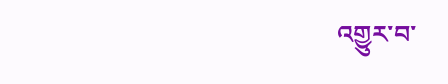འགྱུར་བ་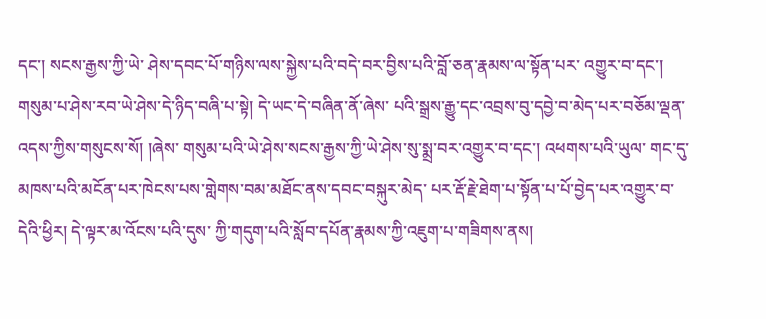དང་། སངས་རྒྱས་ཀྱི་ཡེ་ ཤེས་དབང་པོ་གཉིས་ལས་སྐྱེས་པའི་བདེ་བར་བྱིས་པའི་བློ་ཅན་རྣམས་ལ་སྟོན་པར་ འགྱུར་བ་དང་། གསུམ་པ་ཤེས་རབ་ཡེ་ཤེས་དེ་ཉིད་བཞི་པ་སྟེ། དེ་ཡང་དེ་བཞིན་ནོ་ཞེས་ པའི་སྒྲས་རྒྱུ་དང་འབྲས་བུ་དབྱེ་བ་མེད་པར་བཅོམ་ལྡན་འདས་ཀྱིས་གསུངས་སོ། །ཞེས་ གསུམ་པའི་ཡེ་ཤེས་སངས་རྒྱས་ཀྱི་ཡེ་ཤེས་སུ་སྨྲ་བར་འགྱུར་བ་དང་། འཕགས་པའི་ཡུལ་ གང་དུ་མཁས་པའི་མངོན་པར་ཁེངས་པས་གླེགས་བམ་མཐོང་ནས་དབང་བསྐུར་མེད་ པར་རྡོ་རྗེ་ཐེག་པ་སྟོན་པ་པོ་བྱེད་པར་འགྱུར་བ་དེའི་ཕྱིར། དེ་ལྟར་མ་འོངས་པའི་དུས་ ཀྱི་གདུག་པའི་སློབ་དཔོན་རྣམས་ཀྱི་འཇུག་པ་གཟིགས་ནས།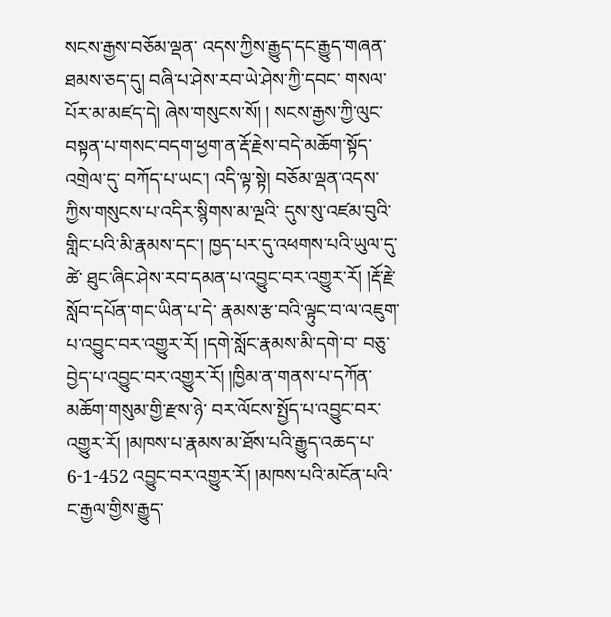སངས་རྒྱས་བཅོམ་ལྡན་ འདས་ཀྱིས་རྒྱུད་དང་རྒྱུད་གཞན་ཐམས་ཅད་དུ། བཞི་པ་ཤེས་རབ་ཡེ་ཤེས་ཀྱི་དབང་ གསལ་པོར་མ་མཛད་དེ། ཞེས་གསུངས་སོ། ། སངས་རྒྱས་ཀྱི་ལུང་བསྟན་པ་གསང་བདག་ཕྱག་ན་རྡོ་རྗེས་བདེ་མཆོག་སྟོད་འགྲེལ་དུ་ བཀོད་པ་ཡང་། འདི་ལྟ་སྟེ། བཅོམ་ལྡན་འདས་ཀྱིས་གསུངས་པ་འདིར་སྙིགས་མ་ལྔའི་ དུས་སུ་འཛམ་བུའི་གླིང་པའི་མི་རྣམས་དང་། ཁྱད་པར་དུ་འཕགས་པའི་ཡུལ་དུ་ཚེ་ ཐུང་ཞིང་ཤེས་རབ་དམན་པ་འབྱུང་བར་འགྱུར་རོ། །རྡོ་རྗེ་སློབ་དཔོན་གང་ཡིན་པ་དེ་ རྣམས་རྩ་བའི་ལྟུང་བ་ལ་འཇུག་པ་འབྱུང་བར་འགྱུར་རོ། །དགེ་སློང་རྣམས་མི་དགེ་བ་ བཅུ་བྱེད་པ་འབྱུང་བར་འགྱུར་རོ། །ཁྱིམ་ན་གནས་པ་དཀོན་མཆོག་གསུམ་གྱི་རྫས་ཉེ་ བར་ལོངས་སྤྱོད་པ་འབྱུང་བར་འགྱུར་རོ། །མཁས་པ་རྣམས་མ་ཐོས་པའི་རྒྱུད་འཆད་པ་ 6-1-452 འབྱུང་བར་འགྱུར་རོ། །མཁས་པའི་མངོན་པའི་ང་རྒྱལ་གྱིས་རྒྱུད་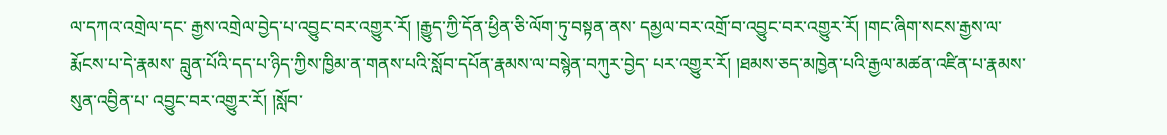ལ་དཀའ་འགྲེལ་དང་ རྒྱས་འགྲེལ་བྱེད་པ་འབྱུང་བར་འགྱུར་རོ། །རྒྱུད་ཀྱི་དོན་ཕྱིན་ཅི་ལོག་ཏུ་བསྟན་ནས་ དམྱལ་བར་འགྲོ་བ་འབྱུང་བར་འགྱུར་རོ། །གང་ཞིག་སངས་རྒྱས་ལ་རྨོངས་པ་དེ་རྣམས་ བླུན་པོའི་དད་པ་ཉིད་ཀྱིས་ཁྱིམ་ན་གནས་པའི་སློབ་དཔོན་རྣམས་ལ་བསྙེན་བཀུར་བྱེད་ པར་འགྱུར་རོ། །ཐམས་ཅད་མཁྱེན་པའི་རྒྱལ་མཚན་འཛིན་པ་རྣམས་སུན་འབྱིན་པ་ འབྱུང་བར་འགྱུར་རོ། །སློབ་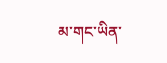མ་གང་ཡིན་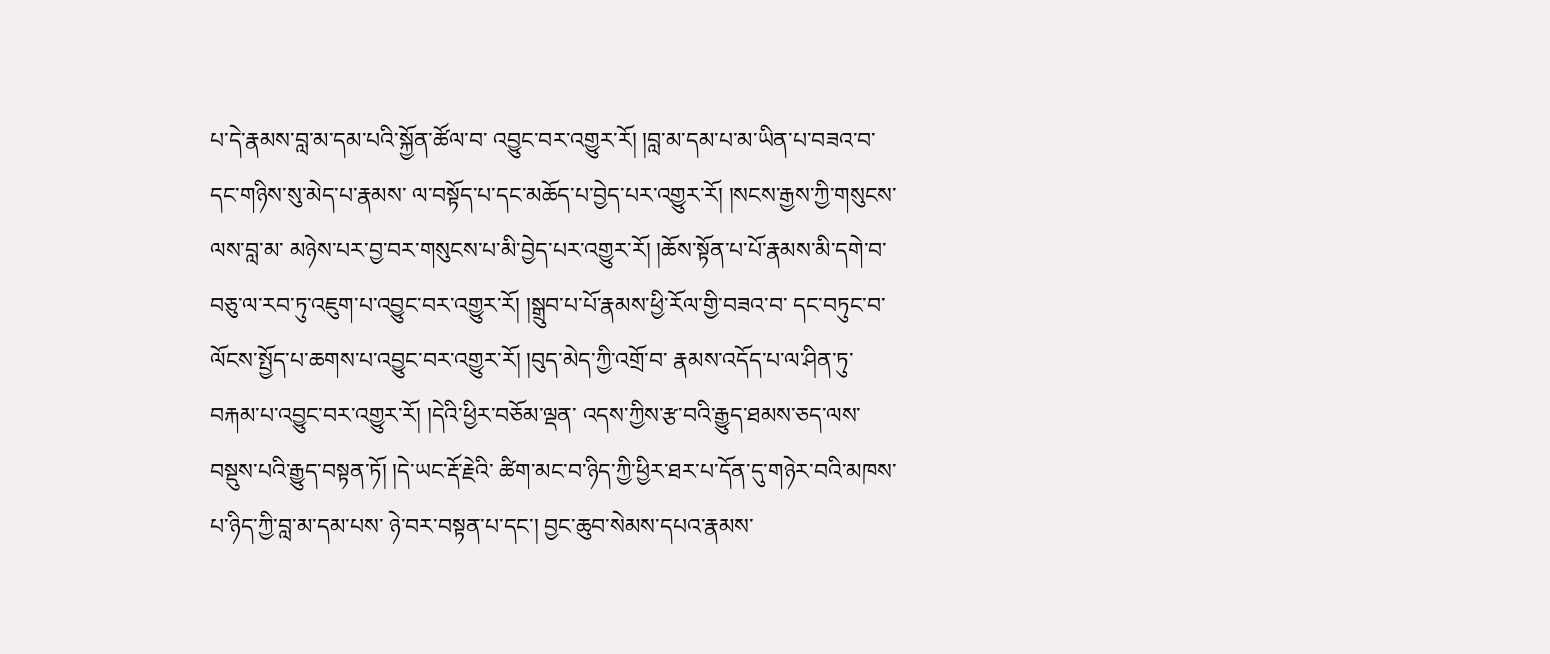པ་དེ་རྣམས་བླ་མ་དམ་པའི་སྐྱོན་ཚོལ་བ་ འབྱུང་བར་འགྱུར་རོ། །བླ་མ་དམ་པ་མ་ཡིན་པ་བཟའ་བ་དང་གཉིས་སུ་མེད་པ་རྣམས་ ལ་བསྟོད་པ་དང་མཆོད་པ་བྱེད་པར་འགྱུར་རོ། །སངས་རྒྱས་ཀྱི་གསུངས་ལས་བླ་མ་ མཉེས་པར་བྱ་བར་གསུངས་པ་མི་བྱེད་པར་འགྱུར་རོ། །ཆོས་སྟོན་པ་པོ་རྣམས་མི་དགེ་བ་ བཅུ་ལ་རབ་ཏུ་འཇུག་པ་འབྱུང་བར་འགྱུར་རོ། །སྒྲུབ་པ་པོ་རྣམས་ཕྱི་རོལ་གྱི་བཟའ་བ་ དང་བཏུང་བ་ལོངས་སྤྱོད་པ་ཆགས་པ་འབྱུང་བར་འགྱུར་རོ། །བུད་མེད་ཀྱི་འགྲོ་བ་ རྣམས་འདོད་པ་ལ་ཤིན་ཏུ་བརྐམ་པ་འབྱུང་བར་འགྱུར་རོ། །དེའི་ཕྱིར་བཅོམ་ལྡན་ འདས་ཀྱིས་རྩ་བའི་རྒྱུད་ཐམས་ཅད་ལས་བསྡུས་པའི་རྒྱུད་བསྟན་ཏོ། །དེ་ཡང་རྡོ་རྗེའི་ ཚིག་མང་བ་ཉིད་ཀྱི་ཕྱིར་ཐར་པ་དོན་དུ་གཉེར་བའི་མཁས་པ་ཉིད་ཀྱི་བླ་མ་དམ་པས་ ཉེ་བར་བསྟན་པ་དང་། བྱང་ཆུབ་སེམས་དཔའ་རྣམས་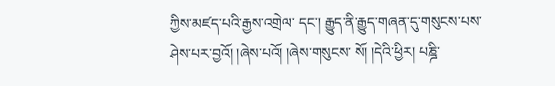ཀྱིས་མཛད་པའི་རྒྱས་འགྲེལ་ དང་། རྒྱུད་ནི་རྒྱུད་གཞན་དུ་གསུངས་པས་ཤེས་པར་བྱའོ། །ཞེས་པའོ། །ཞེས་གསུངས་ སོ། །དེའི་ཕྱིར། པཎྜི་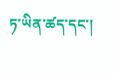ཏ་ཡིན་ཚད་དང་།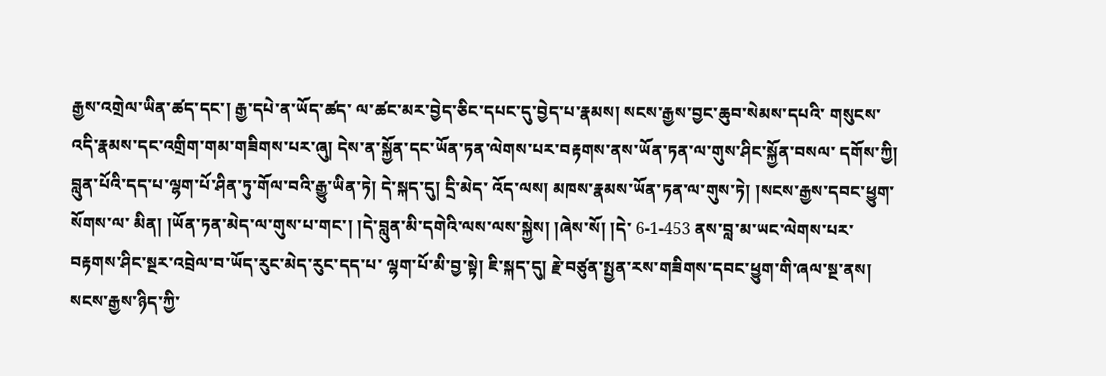རྒྱས་འགྲེལ་ཡིན་ཚད་དང་། རྒྱ་དཔེ་ན་ཡོད་ཚད་ ལ་ཚང་མར་བྱེད་ཅིང་དཔང་དུ་བྱེད་པ་རྣམས། སངས་རྒྱས་བྱང་ཆུབ་སེམས་དཔའི་ གསུངས་འདི་རྣམས་དང་འགྲིག་གམ་གཟིགས་པར་ཞུ། དེས་ན་སྐྱོན་དང་ཡོན་ཏན་ལེགས་པར་བརྟགས་ནས་ཡོན་ཏན་ལ་གུས་ཤིང་སྐྱོན་བསལ་ དགོས་ཀྱི། བླུན་པོའི་དད་པ་ལྷག་པོ་ཤིན་ཏུ་གོལ་བའི་རྒྱུ་ཡིན་ཏེ། དེ་སྐད་དུ། དྲི་མེད་ འོད་ལས། མཁས་རྣམས་ཡོན་ཏན་ལ་གུས་ཏེ། །སངས་རྒྱས་དབང་ཕྱུག་སོགས་ལ་ མིན། །ཡོན་ཏན་མེད་ལ་གུས་པ་གང་། །དེ་བླུན་མི་དགེའི་ལས་ལས་སྐྱེས། །ཞེས་སོ། །དེ་ 6-1-453 ནས་བླ་མ་ཡང་ལེགས་པར་བརྟགས་ཤིང་སྔར་འབྲེལ་བ་ཡོད་རུང་མེད་རུང་དད་པ་ ལྷག་པོ་མི་བྱ་སྟེ། ཇི་སྐད་དུ། རྗེ་བཙུན་སྤྱན་རས་གཟིགས་དབང་ཕྱུག་གི་ཞལ་སྔ་ནས། སངས་རྒྱས་ཉིད་ཀྱི་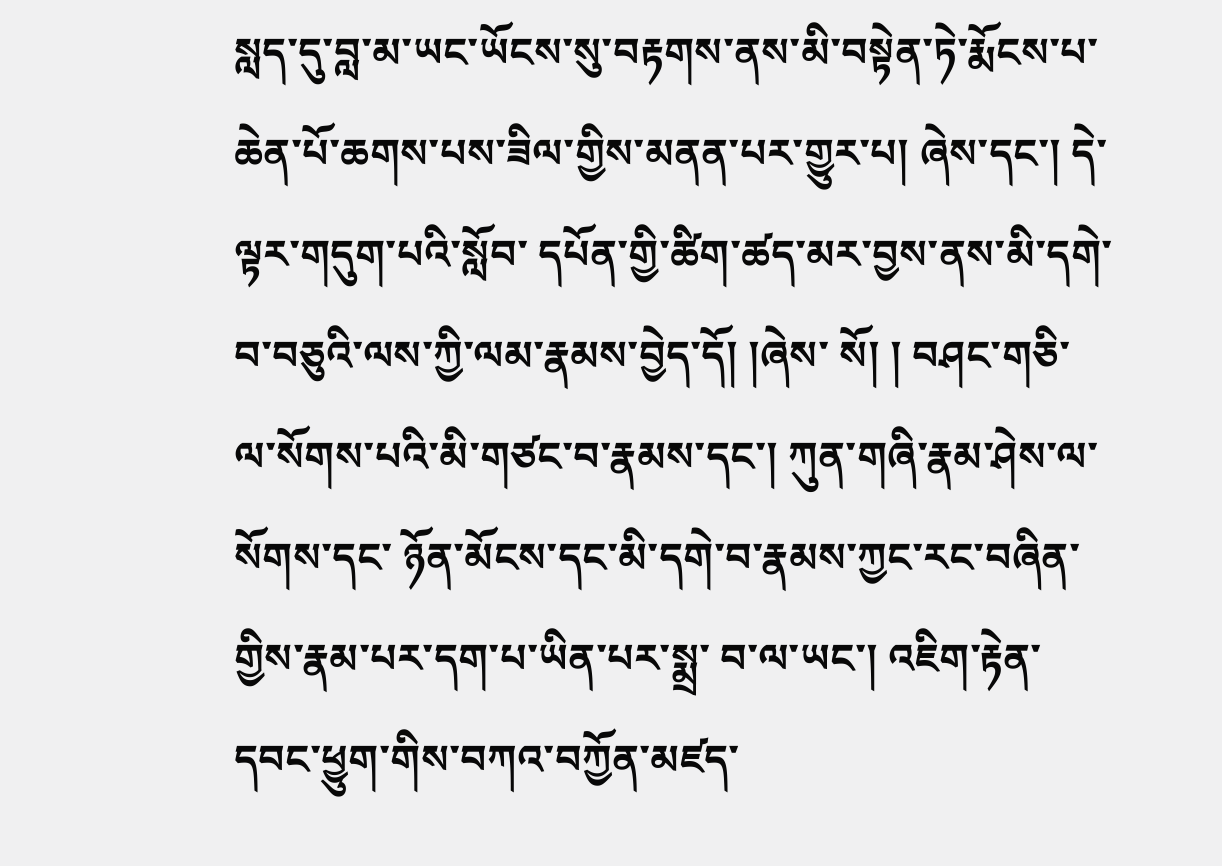སླད་དུ་བླ་མ་ཡང་ཡོངས་སུ་བརྟགས་ནས་མི་བསྟེན་ཏེ་རྨོངས་པ་ ཆེན་པོ་ཆགས་པས་ཟིལ་གྱིས་མནན་པར་གྱུར་པ། ཞེས་དང་། དེ་ལྟར་གདུག་པའི་སློབ་ དཔོན་གྱི་ཚིག་ཚད་མར་བྱས་ནས་མི་དགེ་བ་བཅུའི་ལས་ཀྱི་ལམ་རྣམས་བྱེད་དོ། །ཞེས་ སོ། ། བཤང་གཅི་ལ་སོགས་པའི་མི་གཙང་བ་རྣམས་དང་། ཀུན་གཞི་རྣམ་ཤེས་ལ་སོགས་དང་ ཉོན་མོངས་དང་མི་དགེ་བ་རྣམས་ཀྱང་རང་བཞིན་གྱིས་རྣམ་པར་དག་པ་ཡིན་པར་སྨྲ་ བ་ལ་ཡང་། འཇིག་རྟེན་དབང་ཕྱུག་གིས་བཀའ་བཀྱོན་མཛད་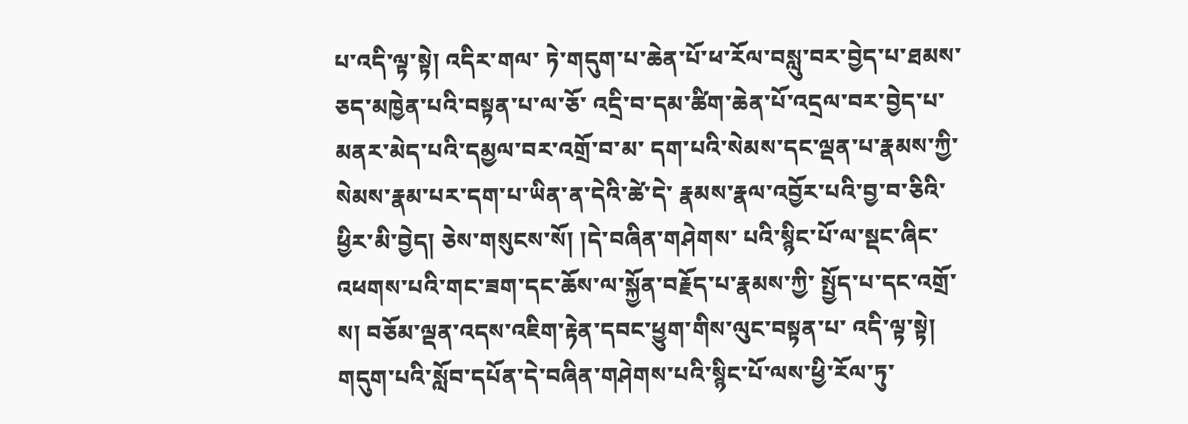པ་འདི་ལྟ་སྟེ། འདིར་གལ་ ཏེ་གདུག་པ་ཆེན་པོ་ཕ་རོལ་བསླུ་བར་བྱེད་པ་ཐམས་ཅད་མཁྱེན་པའི་བསྟན་པ་ལ་ཅོ་ འདྲི་བ་དམ་ཚིག་ཆེན་པོ་འདྲལ་བར་བྱེད་པ་མནར་མེད་པའི་དམྱལ་བར་འགྲོ་བ་མ་ དག་པའི་སེམས་དང་ལྡན་པ་རྣམས་ཀྱི་སེམས་རྣམ་པར་དག་པ་ཡིན་ན་དེའི་ཚེ་དེ་ རྣམས་རྣལ་འབྱོར་པའི་བྱ་བ་ཅིའི་ཕྱིར་མི་བྱེད། ཅེས་གསུངས་སོ། །དེ་བཞིན་གཤེགས་ པའི་སྙིང་པོ་ལ་སྡང་ཞིང་འཕགས་པའི་གང་ཟག་དང་ཆོས་ལ་སྐྱོན་བརྗོད་པ་རྣམས་ཀྱི་ སྤྱོད་པ་དང་འགྲོ་ས། བཅོམ་ལྡན་འདས་འཇིག་རྟེན་དབང་ཕྱུག་གིས་ལུང་བསྟན་པ་ འདི་ལྟ་སྟེ། གདུག་པའི་སློབ་དཔོན་དེ་བཞིན་གཤེགས་པའི་སྙིང་པོ་ལས་ཕྱི་རོལ་ཏུ་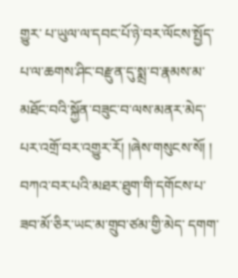གྱུར་ པ་ཡུལ་ལ་དབང་པོ་ཉེ་བར་ལོངས་སྤྱོད་པ་ལ་ཆགས་ཤིང་བརྫུན་དུ་སྨྲ་བ་རྣམས་མ་ མཐོང་བའི་སྐྱོན་བཟུང་བ་ལས་མནར་མེད་པར་འགྲོ་བར་འགྱུར་རོ། །ཞེས་གསུངས་སོ། ། བཀའ་བར་པའི་མཐར་ཐུག་གི་དགོངས་པ་ཟབ་མོ་ཅིར་ཡང་མ་གྲུབ་ཙམ་གྱི་མེད་ དགག་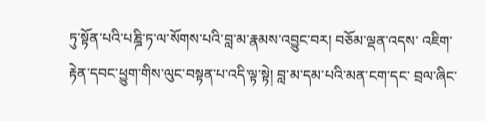ཏུ་སྟོན་པའི་པཎྜི་ཏ་ལ་སོགས་པའི་བླ་མ་རྣམས་འབྱུང་བར། བཅོམ་ལྡན་འདས་ འཇིག་རྟེན་དབང་ཕྱུག་གིས་ལུང་བསྟན་པ་འདི་ལྟ་སྟེ། བླ་མ་དམ་པའི་མན་ངག་དང་ བྲལ་ཞིང་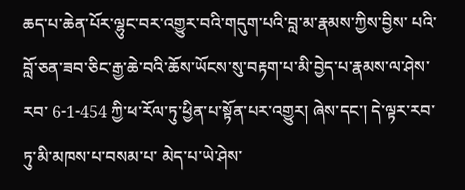ཆད་པ་ཆེན་པོར་ལྷུང་བར་འགྱུར་བའི་གདུག་པའི་བླ་མ་རྣམས་ཀྱིས་བྱིས་ པའི་བློ་ཅན་ཟབ་ཅིང་རྒྱ་ཆེ་བའི་ཆོས་ཡོངས་སུ་བརྟག་པ་མི་བྱེད་པ་རྣམས་ལ་ཤེས་རབ་ 6-1-454 ཀྱི་ཕ་རོལ་ཏུ་ཕྱིན་པ་སྟོན་པར་འགྱུར། ཞེས་དང་། དེ་ལྟར་རབ་ཏུ་མི་མཁས་པ་བསམ་པ་ མེད་པ་ཡེ་ཤེས་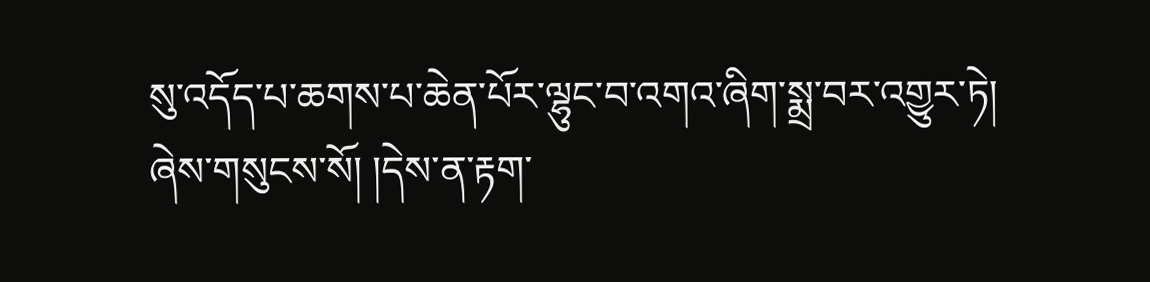སུ་འདོད་པ་ཆགས་པ་ཆེན་པོར་ལྷུང་བ་འགའ་ཞིག་སྨྲ་བར་འགྱུར་ཏེ། ཞེས་གསུངས་སོ། །དེས་ན་རྟག་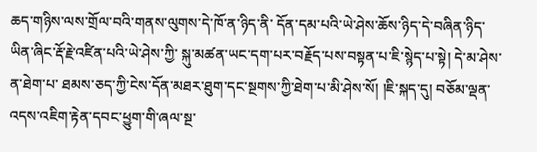ཆད་གཉིས་ལས་གྲོལ་བའི་གནས་ལུགས་དེ་ཁོ་ན་ཉིད་ནི་ དོན་དམ་པའི་ཡེ་ཤེས་ཆོས་ཉིད་དེ་བཞིན་ཉིད་ཡིན་ཞིང་རྡོ་རྗེ་འཛིན་པའི་ཡེ་ཤེས་ཀྱི་ སྐུ་མཚན་ཡང་དག་པར་བརྗོད་པས་བསྟན་པ་ཇི་སྙེད་པ་སྟེ། དེ་མ་ཤེས་ན་ཐེག་པ་ ཐམས་ཅད་ཀྱི་ངེས་དོན་མཐར་ཐུག་དང་སྔགས་ཀྱི་ཐེག་པ་མི་ཤེས་སོ། །ཇི་སྐད་དུ། བཅོམ་ལྡན་འདས་འཇིག་རྟེན་དབང་ཕྱུག་གི་ཞལ་སྔ་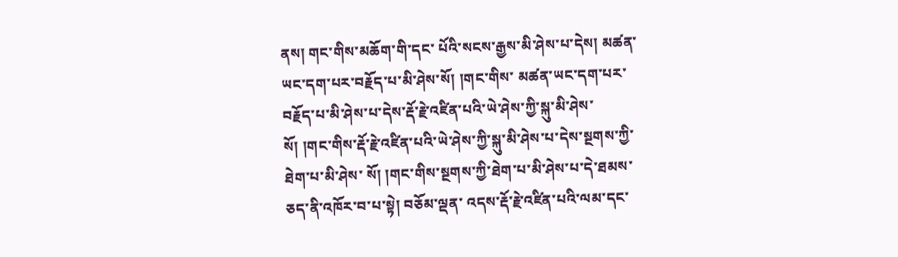ནས། གང་གིས་མཆོག་གི་དང་ པོའི་སངས་རྒྱས་མི་ཤེས་པ་དེས། མཚན་ཡང་དག་པར་བརྗོད་པ་མི་ཤེས་སོ། །གང་གིས་ མཚན་ཡང་དག་པར་བརྗོད་པ་མི་ཤེས་པ་དེས་རྡོ་རྗེ་འཛིན་པའི་ཡེ་ཤེས་ཀྱི་སྐུ་མི་ཤེས་ སོ། །གང་གིས་རྡོ་རྗེ་འཛིན་པའི་ཡེ་ཤེས་ཀྱི་སྐུ་མི་ཤེས་པ་དེས་སྔགས་ཀྱི་ཐེག་པ་མི་ཤེས་ སོ། །གང་གིས་སྔགས་ཀྱི་ཐེག་པ་མི་ཤེས་པ་དེ་ཐམས་ཅད་ནི་འཁོར་བ་པ་སྟེ། བཅོམ་ལྡན་ འདས་རྡོ་རྗེ་འཛིན་པའི་ལམ་དང་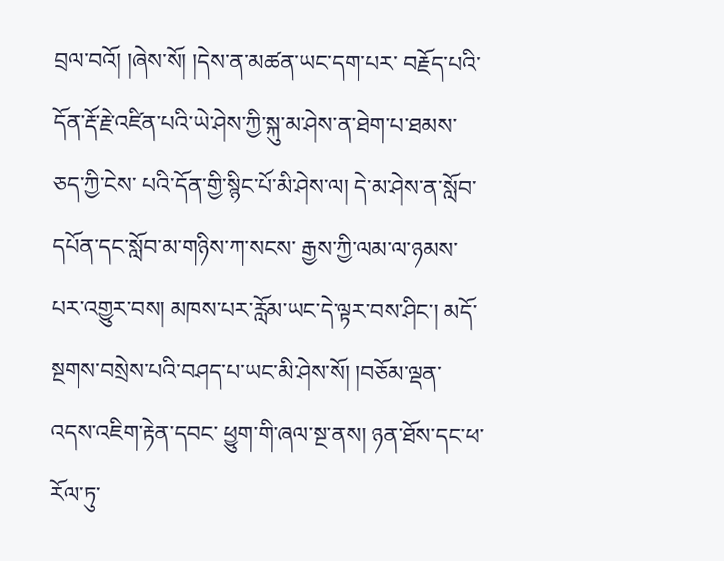བྲལ་བའོ། །ཞེས་སོ། །དེས་ན་མཚན་ཡང་དག་པར་ བརྗོད་པའི་དོན་རྡོ་རྗེ་འཛིན་པའི་ཡེ་ཤེས་ཀྱི་སྐུ་མ་ཤེས་ན་ཐེག་པ་ཐམས་ཅད་ཀྱི་ངེས་ པའི་དོན་གྱི་སྙིང་པོ་མི་ཤེས་ལ། དེ་མ་ཤེས་ན་སློབ་དཔོན་དང་སློབ་མ་གཉིས་ཀ་སངས་ རྒྱས་ཀྱི་ལམ་ལ་ཉམས་པར་འགྱུར་བས། མཁས་པར་རློམ་ཡང་དེ་ལྟར་བས་ཤིང་། མདོ་ སྔགས་བསྲེས་པའི་བཤད་པ་ཡང་མི་ཤེས་སོ། །བཅོམ་ལྡན་འདས་འཇིག་རྟེན་དབང་ ཕྱུག་གི་ཞལ་སྔ་ནས། ཉན་ཐོས་དང་ཕ་རོལ་ཏུ་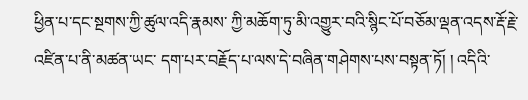ཕྱིན་པ་དང་སྔགས་ཀྱི་ཚུལ་འདི་རྣམས་ ཀྱི་མཆོག་ཏུ་མི་འགྱུར་བའི་སྙིང་པོ་བཅོམ་ལྡན་འདས་རྡོ་རྗེ་འཛིན་པ་ནི་མཚན་ཡང་ དག་པར་བརྗོད་པ་ལས་དེ་བཞིན་གཤེགས་པས་བསྟན་ཏོ། ། འདིའི་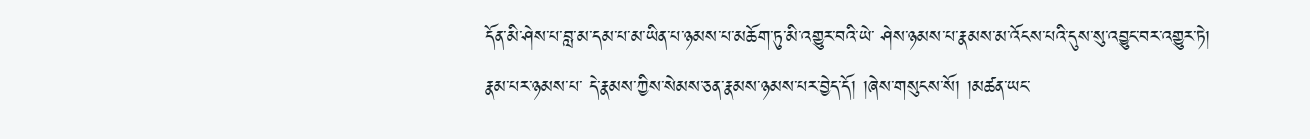དོན་མི་ཤེས་པ་བླ་མ་དམ་པ་མ་ཡིན་པ་ཉམས་པ་མཆོག་ཏུ་མི་འགྱུར་བའི་ཡེ་ ཤེས་ཉམས་པ་རྣམས་མ་འོངས་པའི་དུས་སུ་འབྱུང་བར་འགྱུར་ཏེ། རྣམ་པར་ཉམས་པ་ དེ་རྣམས་ཀྱིས་སེམས་ཅན་རྣམས་ཉམས་པར་བྱེད་དོ། །ཞེས་གསུངས་སོ། །མཚན་ཡང་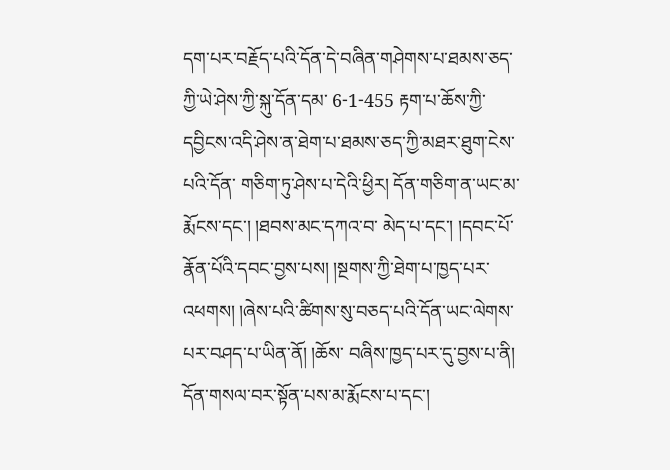དག་པར་བརྗོད་པའི་དོན་དེ་བཞིན་གཤེགས་པ་ཐམས་ཅད་ཀྱི་ཡེ་ཤེས་ཀྱི་སྐུ་དོན་དམ་ 6-1-455 རྟག་པ་ཆོས་ཀྱི་དབྱིངས་འདི་ཤེས་ན་ཐེག་པ་ཐམས་ཅད་ཀྱི་མཐར་ཐུག་ངེས་པའི་དོན་ གཅིག་ཏུ་ཤེས་པ་དེའི་ཕྱིར། དོན་གཅིག་ན་ཡང་མ་རྨོངས་དང་། །ཐབས་མང་དཀའ་བ་ མེད་པ་དང་། །དབང་པོ་རྣོན་པོའི་དབང་བྱས་པས། །སྔགས་ཀྱི་ཐེག་པ་ཁྱད་པར་ འཕགས། །ཞེས་པའི་ཚིགས་སུ་བཅད་པའི་དོན་ཡང་ལེགས་པར་བཤད་པ་ཡིན་ནོ། །ཆོས་ བཞིས་ཁྱད་པར་དུ་བྱས་པ་ནི། དོན་གསལ་བར་སྟོན་པས་མ་རྨོངས་པ་དང་།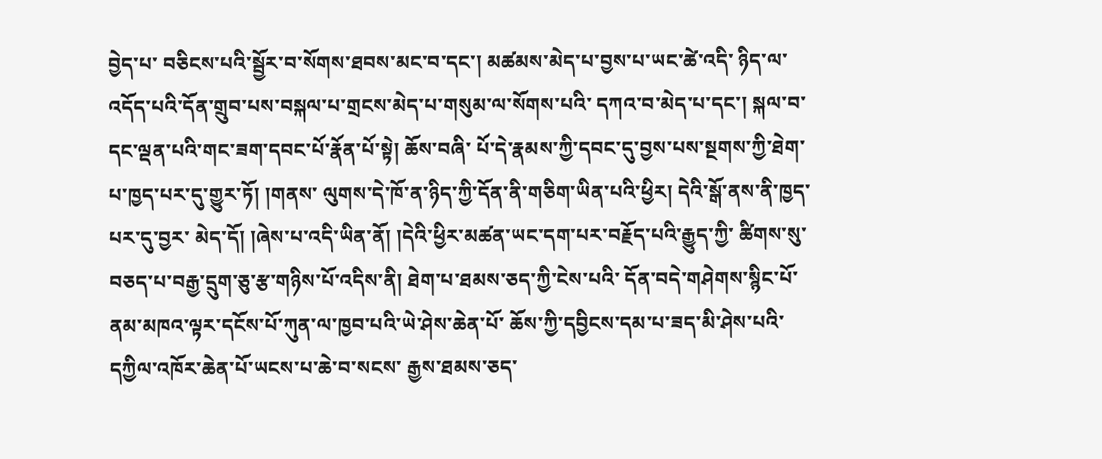བྱེད་པ་ བཅིངས་པའི་སྦྱོར་བ་སོགས་ཐབས་མང་བ་དང་། མཚམས་མེད་པ་བྱས་པ་ཡང་ཚེ་འདི་ ཉིད་ལ་འདོད་པའི་དོན་གྲུབ་པས་བསྐལ་པ་གྲངས་མེད་པ་གསུམ་ལ་སོགས་པའི་ དཀའ་བ་མེད་པ་དང་། སྐལ་བ་དང་ལྡན་པའི་གང་ཟག་དབང་པོ་རྣོན་པོ་སྟེ། ཆོས་བཞི་ པོ་དེ་རྣམས་ཀྱི་དབང་དུ་བྱས་པས་སྔགས་ཀྱི་ཐེག་པ་ཁྱད་པར་དུ་གྱུར་ཏོ། །གནས་ ལུགས་དེ་ཁོ་ན་ཉིད་ཀྱི་དོན་ནི་གཅིག་ཡིན་པའི་ཕྱིར། དེའི་སྒོ་ནས་ནི་ཁྱད་པར་དུ་བྱར་ མེད་དོ། །ཞེས་པ་འདི་ཡིན་ནོ། །དེའི་ཕྱིར་མཚན་ཡང་དག་པར་བརྗོད་པའི་རྒྱུད་ཀྱི་ ཚིགས་སུ་བཅད་པ་བརྒྱ་དྲུག་ཅུ་རྩ་གཉིས་པོ་འདིས་ནི། ཐེག་པ་ཐམས་ཅད་ཀྱི་ངེས་པའི་ དོན་བདེ་གཤེགས་སྙིང་པོ་ནམ་མཁའ་ལྟར་དངོས་པོ་ཀུན་ལ་ཁྱབ་པའི་ཡེ་ཤེས་ཆེན་པོ་ ཆོས་ཀྱི་དབྱིངས་དམ་པ་ཟད་མི་ཤེས་པའི་དཀྱིལ་འཁོར་ཆེན་པོ་ཡངས་པ་ཆེ་བ་སངས་ རྒྱས་ཐམས་ཅད་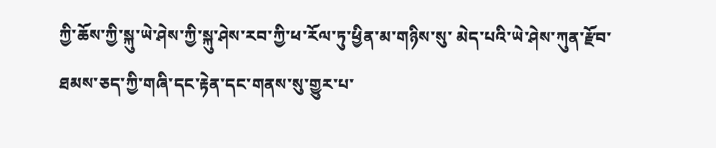ཀྱི་ཆོས་ཀྱི་སྐུ་ཡེ་ཤེས་ཀྱི་སྐུ་ཤེས་རབ་ཀྱི་ཕ་རོལ་ཏུ་ཕྱིན་མ་གཉིས་སུ་ མེད་པའི་ཡེ་ཤེས་ཀུན་རྫོབ་ཐམས་ཅད་ཀྱི་གཞི་དང་རྟེན་དང་གནས་སུ་གྱུར་པ་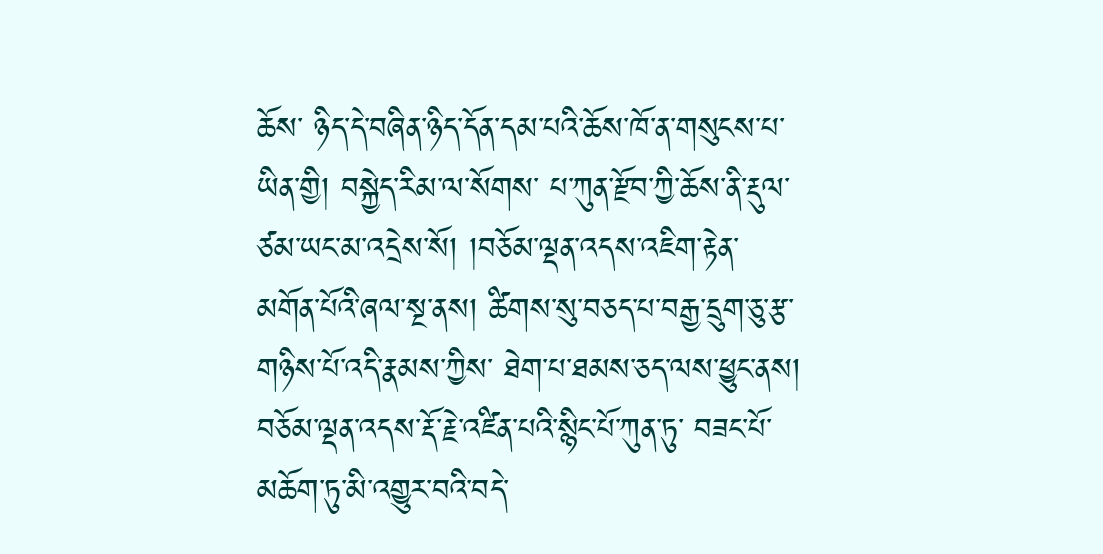ཆོས་ ཉིད་དེ་བཞིན་ཉིད་དོན་དམ་པའི་ཆོས་ཁོ་ན་གསུངས་པ་ཡིན་གྱི། བསྐྱེད་རིམ་ལ་སོགས་ པ་ཀུན་རྫོབ་ཀྱི་ཆོས་ནི་རྡུལ་ཙམ་ཡང་མ་འདྲེས་སོ། །བཅོམ་ལྡན་འདས་འཇིག་རྟེན་ མགོན་པོའི་ཞལ་སྔ་ནས། ཚིགས་སུ་བཅད་པ་བརྒྱ་དྲུག་ཅུ་རྩ་གཉིས་པོ་འདི་རྣམས་ཀྱིས་ ཐེག་པ་ཐམས་ཅད་ལས་ཕྱུང་ནས། བཅོམ་ལྡན་འདས་རྡོ་རྗེ་འཛིན་པའི་སྙིང་པོ་ཀུན་ཏུ་ བཟང་པོ་མཆོག་ཏུ་མི་འགྱུར་བའི་བདེ་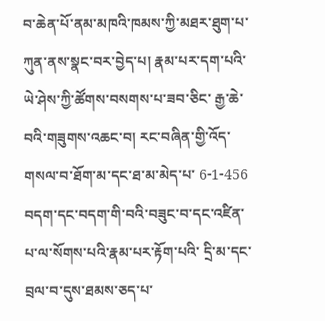བ་ཆེན་པོ་ནམ་མཁའི་ཁམས་ཀྱི་མཐར་ཐུག་པ་ ཀུན་ནས་སྣང་བར་བྱེད་པ། རྣམ་པར་དག་པའི་ཡེ་ཤེས་ཀྱི་ཚོགས་བསགས་པ་ཟབ་ཅིང་ རྒྱ་ཆེ་བའི་གཟུགས་འཆང་བ། རང་བཞིན་གྱི་འོད་གསལ་བ་ཐོག་མ་དང་ཐ་མ་མེད་པ་ 6-1-456 བདག་དང་བདག་གི་བའི་བཟུང་བ་དང་འཛིན་པ་ལ་སོགས་པའི་རྣམ་པར་རྟོག་པའི་ དྲི་མ་དང་བྲལ་བ་དུས་ཐམས་ཅད་པ་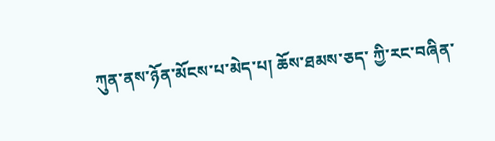ཀུན་ནས་ཉོན་མོངས་པ་མེད་པ། ཆོས་ཐམས་ཅད་ ཀྱི་རང་བཞིན་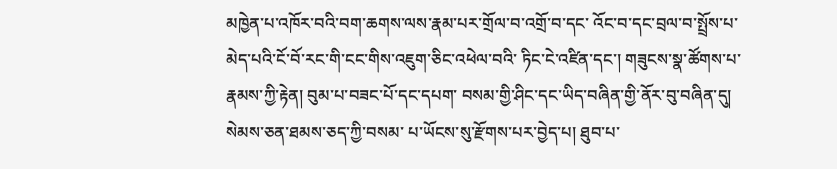མཁྱེན་པ་འཁོར་བའི་བག་ཆགས་ལས་རྣམ་པར་གྲོལ་བ་འགྲོ་བ་དང་ འོང་བ་དང་བྲལ་བ་སྤྲོས་པ་མེད་པའི་ངོ་བོ་རང་གི་ངང་གིས་འཇུག་ཅིང་འཕེལ་བའི་ ཏིང་ངེ་འཛིན་དང་། གཟུངས་སྣ་ཚོགས་པ་རྣམས་ཀྱི་རྟེན། བུམ་པ་བཟང་པོ་དང་དཔག་ བསམ་གྱི་ཤིང་དང་ཡིད་བཞིན་གྱི་ནོར་བུ་བཞིན་དུ། སེམས་ཅན་ཐམས་ཅད་ཀྱི་བསམ་ པ་ཡོངས་སུ་རྫོགས་པར་བྱེད་པ། ཐུབ་པ་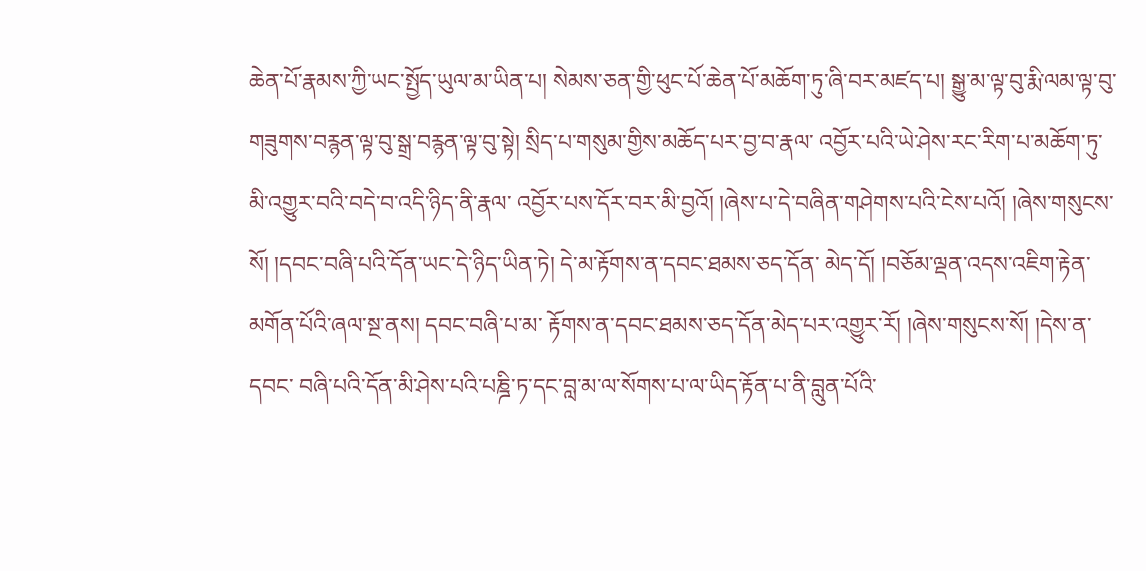ཆེན་པོ་རྣམས་ཀྱི་ཡང་སྤྱོད་ཡུལ་མ་ཡིན་པ། སེམས་ཅན་གྱི་ཕུང་པོ་ཆེན་པོ་མཆོག་ཏུ་ཞི་བར་མཛད་པ། སྒྱུ་མ་ལྟ་བུ་རྨི་ལམ་ལྟ་བུ་ གཟུགས་བརྙན་ལྟ་བུ་སྒྲ་བརྙན་ལྟ་བུ་སྟེ། སྲིད་པ་གསུམ་གྱིས་མཆོད་པར་བྱ་བ་རྣལ་ འབྱོར་པའི་ཡེ་ཤེས་རང་རིག་པ་མཆོག་ཏུ་མི་འགྱུར་བའི་བདེ་བ་འདི་ཉིད་ནི་རྣལ་ འབྱོར་པས་དོར་བར་མི་བྱའོ། །ཞེས་པ་དེ་བཞིན་གཤེགས་པའི་ངེས་པའོ། །ཞེས་གསུངས་ སོ། །དབང་བཞི་པའི་དོན་ཡང་དེ་ཉིད་ཡིན་ཏེ། དེ་མ་རྟོགས་ན་དབང་ཐམས་ཅད་དོན་ མེད་དོ། །བཅོམ་ལྡན་འདས་འཇིག་རྟེན་མགོན་པོའི་ཞལ་སྔ་ནས། དབང་བཞི་པ་མ་ རྟོགས་ན་དབང་ཐམས་ཅད་དོན་མེད་པར་འགྱུར་རོ། །ཞེས་གསུངས་སོ། །དེས་ན་དབང་ བཞི་པའི་དོན་མི་ཤེས་པའི་པཎྜི་ཏ་དང་བླ་མ་ལ་སོགས་པ་ལ་ཡིད་རྟོན་པ་ནི་བླུན་པོའི་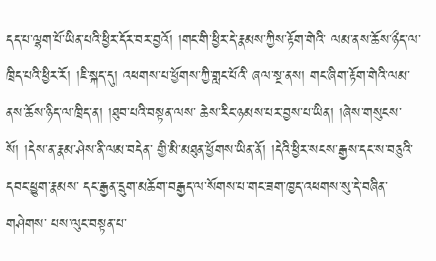དད་པ་ལྷག་པོ་ཡིན་པའི་ཕྱིར་དོར་བར་བྱའོ། །གང་གི་ཕྱིར་དེ་རྣམས་ཀྱིས་རྟོག་གེའི་ ལམ་ནས་ཆོས་ཉྀད་ལ་ཁྲིད་པའི་ཕྱིར་རོ། །ཇི་སྐད་དུ། འཕགས་པ་ཕྱོགས་ཀྱི་གླང་པོའི་ ཞལ་སྔ་ནས། གང་ཞིག་རྟོག་གེའི་ལམ་ནས་ཆོས་ཉིད་ལ་ཁྲིད་ན། །ཐུབ་པའི་བསྟན་ལས་ ཆེས་རིང་ཉམས་པར་བྱས་པ་ཡིན། །ཞེས་གསུངས་སོ། །དེས་ན་རྣམ་ཤེས་ནི་ལམ་བདེན་ གྱི་མི་མཐུན་ཕྱོགས་ཡིན་ནོ། །དེའི་ཕྱིར་སངས་རྒྱས་དང་ས་བཅུའི་དབང་ཕྱུག་རྣམས་ དང་རྒྱན་དྲུག་མཆོག་བརྒྱད་ལ་སོགས་པ་གང་ཟག་ཁྱད་འཕགས་སུ་དེ་བཞིན་གཤེགས་ པས་ལུང་བསྟན་པ་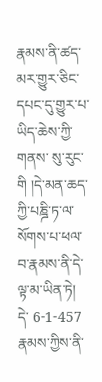རྣམས་ནི་ཚད་མར་གྱུར་ཅིང་དཔང་དུ་གྱུར་པ་ཡིད་ཆེས་ཀྱི་གནས་ སུ་རུང་གི །དེ་མན་ཆད་ཀྱི་པཎྜི་ཏ་ལ་སོགས་པ་ཕལ་བ་རྣམས་ནི་དེ་ལྟ་མ་ཡིན་ཏེ། དེ་ 6-1-457 རྣམས་ཀྱིས་ནི་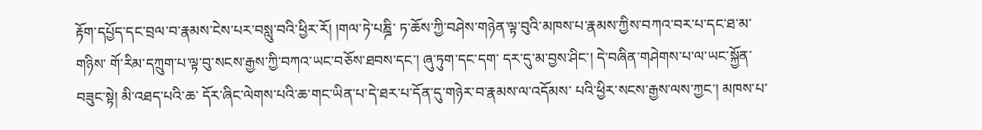རྟོག་དཔྱོད་དང་བྲལ་བ་རྣམས་ངེས་པར་བསླུ་བའི་ཕྱིར་རོ། །གལ་ཏེ་པཎྜི་ ཏ་ཆོས་ཀྱི་བཤེས་གཉེན་ལྟ་བུའི་མཁས་པ་རྣམས་ཀྱིས་བཀའ་བར་པ་དང་ཐ་མ་གཉིས་ གོ་རིམ་དཀྲུག་པ་ལྟ་བུ་སངས་རྒྱས་ཀྱི་བཀའ་ཡང་བཅོས་ཐབས་དང་། ཞུ་ཏུག་དང་དག་ དར་དུ་མ་བྱས་ཤིང་། དེ་བཞིན་གཤེགས་པ་ལ་ཡང་སྐྱོན་བཟུང་སྟེ། མི་འཐད་པའི་ཆ་ དོར་ཞིང་ལེགས་པའི་ཆ་གང་ཡིན་པ་དེ་ཐར་པ་དོན་དུ་གཉེར་བ་རྣམས་ལ་འདོམས་ པའི་ཕྱིར་སངས་རྒྱས་ལས་ཀྱང་། མཁས་པ་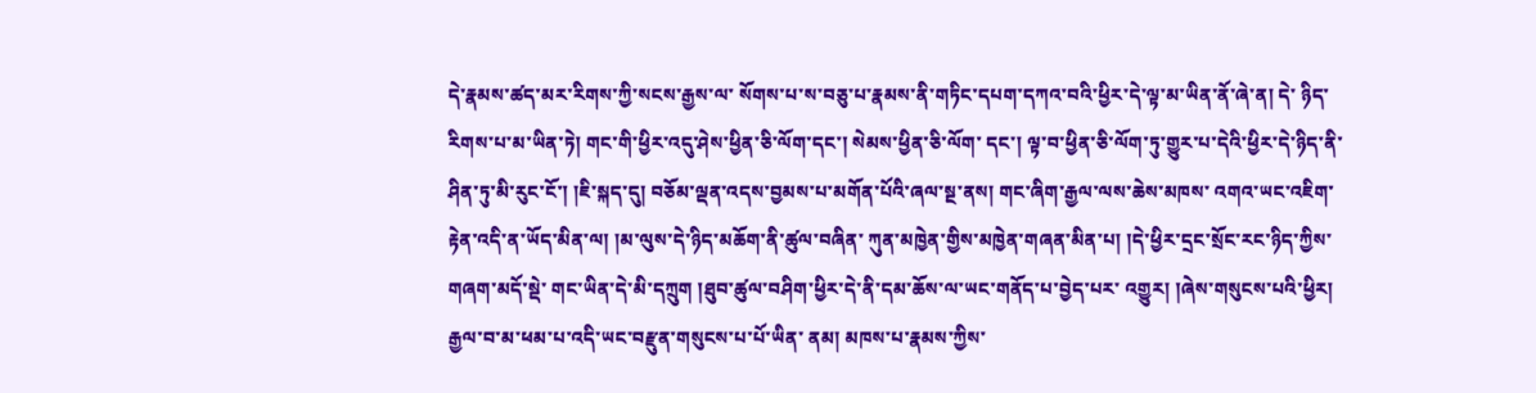དེ་རྣམས་ཚད་མར་རིགས་ཀྱི་སངས་རྒྱས་ལ་ སོགས་པ་ས་བཅུ་པ་རྣམས་ནི་གཏིང་དཔག་དཀའ་བའི་ཕྱིར་དེ་ལྟ་མ་ཡིན་ནོ་ཞེ་ན། དེ་ ཉིད་རིགས་པ་མ་ཡིན་ཏེ། གང་གི་ཕྱིར་འདུ་ཤེས་ཕྱིན་ཅི་ལོག་དང་། སེམས་ཕྱིན་ཅི་ལོག་ དང་། ལྟ་བ་ཕྱིན་ཅི་ལོག་ཏུ་གྱུར་པ་དེའི་ཕྱིར་དེ་ཉིད་ནི་ཤིན་ཏུ་མི་རུང་ངོ་། །ཇི་སྐད་དུ། བཅོམ་ལྡན་འདས་བྱམས་པ་མགོན་པོའི་ཞལ་སྔ་ནས། གང་ཞིག་རྒྱལ་ལས་ཆེས་མཁས་ འགའ་ཡང་འཇིག་རྟེན་འདི་ན་ཡོད་མིན་ལ། །མ་ལུས་དེ་ཉིད་མཆོག་ནི་ཚུལ་བཞིན་ ཀུན་མཁྱེན་གྱིས་མཁྱེན་གཞན་མིན་པ། །དེ་ཕྱིར་དྲང་སྲོང་རང་ཉིད་ཀྱིས་གཞག་མདོ་སྡེ་ གང་ཡིན་དེ་མི་དཀྲུག །ཐུབ་ཚུལ་བཤིག་ཕྱིར་དེ་ནི་དམ་ཆོས་ལ་ཡང་གནོད་པ་བྱེད་པར་ འགྱུར། །ཞེས་གསུངས་པའི་ཕྱིར། རྒྱལ་བ་མ་ཕམ་པ་འདི་ཡང་བརྫུན་གསུངས་པ་པོ་ཡིན་ ནམ། མཁས་པ་རྣམས་ཀྱིས་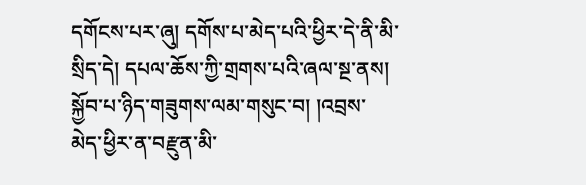དགོངས་པར་ཞུ། དགོས་པ་མེད་པའི་ཕྱིར་དེ་ནི་མི་སྲིད་དེ། དཔལ་ཆོས་ཀྱི་གྲགས་པའི་ཞལ་སྔ་ནས། སྐྱོབ་པ་ཉིད་གཟུགས་ལམ་གསུང་བ། །འབྲས་ མེད་ཕྱིར་ན་བརྫུན་མི་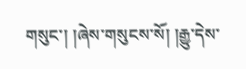གསུང་། །ཞེས་གསུངས་སོ། །རྒྱུ་དེས་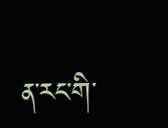ན་རང་གི་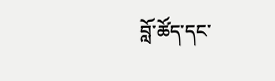བློ་ཚོད་དང་